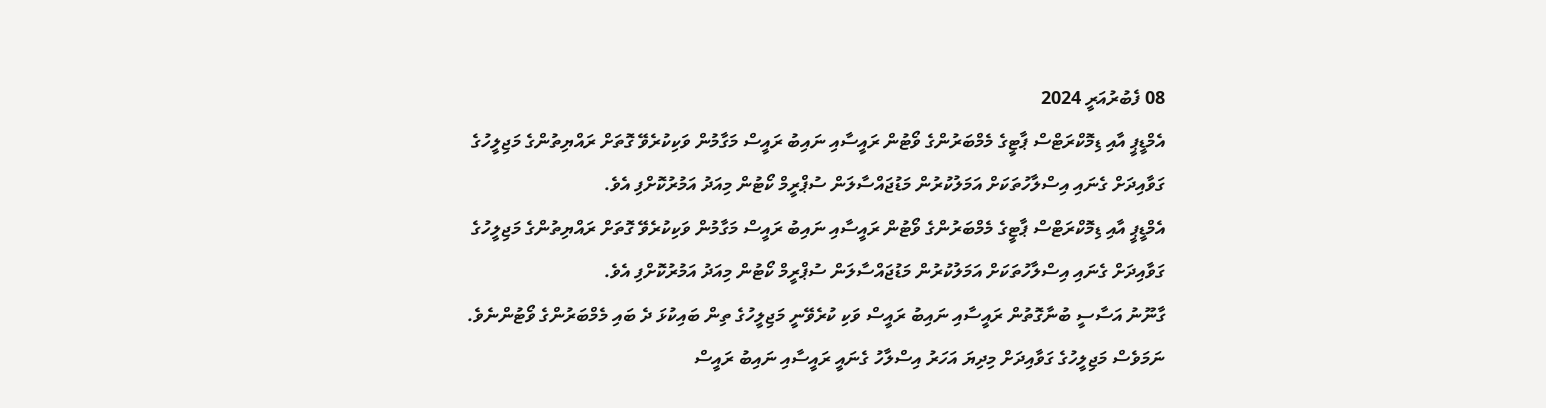08 ފެބުރުއަރީ 2024
އެމްޑީޕީ އާއި ޑިމޮކްރަޓްސް ޕާޓީގެ މެމްބަރުންގެ ވޯޓުން ރައީސާއި ނައިބު ރައީސް މަގާމުން ވަކިކުރެވޭ ގޮތަށް ރައްޔިތުންގެ މަޖިލީހުގެ ގަވާއިދަށް ގެނައި އިސްލާހުތަކަށް އަމަލުކުރުން މަޑުޖައްސާލަން ސުޕްރީމް ކޯޓުން މިއަދު އަމުރުކޮށްފި އެވެ.
އެމްޑީޕީ އާއި ޑިމޮކްރަޓްސް ޕާޓީގެ މެމްބަރުންގެ ވޯޓުން ރައީސާއި ނައިބު ރައީސް މަގާމުން ވަކިކުރެވޭ ގޮތަށް ރައްޔިތުންގެ މަޖިލީހުގެ ގަވާއިދަށް ގެނައި އިސްލާހުތަކަށް އަމަލުކުރުން މަޑުޖައްސާލަން ސުޕްރީމް ކޯޓުން މިއަދު އަމުރުކޮށްފި އެވެ.
ގާނޫނު އަސާސީ ބުނާގޮތުން ރައީސާއި ނައިބު ރައީސް ވަކި ކުރެވޭނީ މަޖިލީހުގެ ތިން ބައިކުޅަ ދެ ބައި މެމްބަރުންގެ ވޯޓުންނެވެ. ނަމަވެސް މަޖިލީހުގެ ގަވާއިދަށް މިދިޔަ އަހަރު އިސްލާހު ގެނައީ ރައީސާއި ނައިބު ރައީސް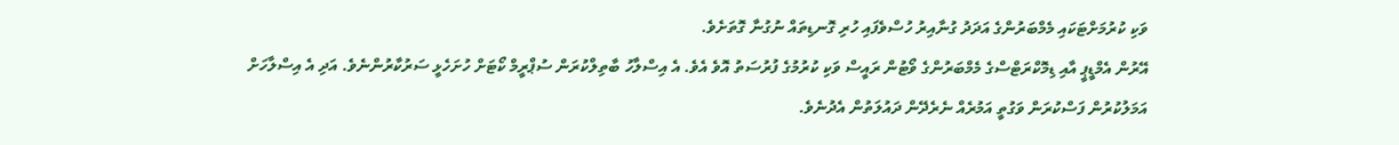ވަކި ކުރުމަށްޓަކައި މެމްބަރުންގެ އަދަދު ގުނާއިރު ހުސްވެފައި ހުރި ގޮނޑިތައް ނުގުނާ ގޮތަށެވެ.
އޭރުން އެމްޑީޕީ އާއި ޑިމޮކްރަޓްސްގެ މެމްބަރުންގެ ވޯޓުން ރައީސް ވަކި ކުރުމުގެ ފުރުސަތު އޮވެ އެވެ. އެ އިސްލާހު ބާތިލްކުރަން ސުޕްރީމް ކޯޓަށް ހުށަހެޅީ ސަރުކާރުންނެވެ. އަދި އެ އިސްލާހަށް އަމަލުކުރުން ފަސްކުރަން ވަގުތީ އަމުރެއް ނެރެދޭން ދައުލަތުން އެދުނެވެ.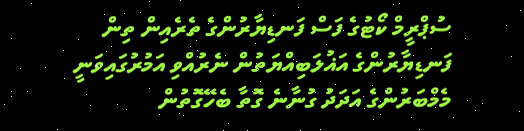ސުޕްރީމް ކޯޓުގެ ފަސް ފަނޑިޔާރުންގެ ތެރެއިން ތިން ފަނޑިޔާރުންގެ އަޣުލަބިއްޔަތުން ނެރުއްވި އަމުރުގައިވަނީ މެމްބަރުންގެ އަދަދު ގުނާނެ ގޮތާ ބެހޭގޮތުން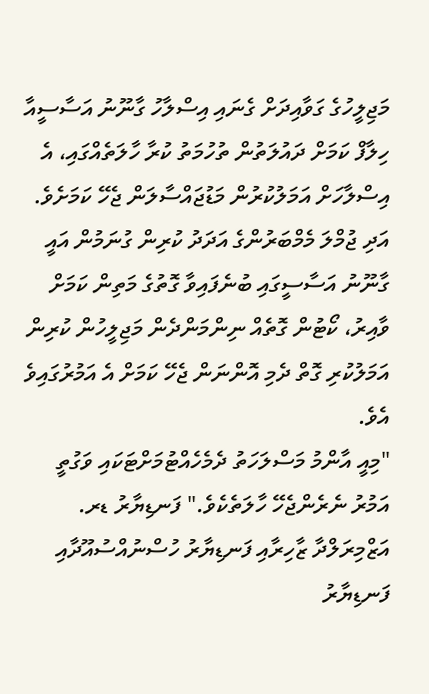މަޖިލީހުގެ ގަވާއިދަށް ގެނައި އިސްލާހު ގާނޫނު އަސާސީއާ ހިލާފް ކަމަށް ދައުލަތުން ތުހުމަތު ކުރާ ހާލަތެއްގައި، އެ އިސްލާހަށް އަމަލުކުރުން މަޑުޖައްސާލަން ޖެހޭ ކަމަށެވެ. އަދި ޖުމްލަ މެމްބަރުންގެ އަދަދު ކުރިން ގުނަމުން އައީ ގާނޫނު އަސާސީގައި ބުނެފައިވާ ގޮތުގެ މަތިން ކަމަށް ވާއިރު، ކޯޓުން ގޮތެއް ނިންމަންދެން މަޖިލީހުން ކުރިން އަމަލުކުރި ގޮތް ދެމި އޮންނަން ޖެހޭ ކަމަށް އެ އަމުރުގައިވެ އެވެ.
"މިއީ އާންމު މަސްލަހަތު ދެމެހެއްޓުމަށްޓަކައި ވަގުތީ އަމުރު ނެރެންޖެހޭ ހާލަތެކެވެ." ފަނޑިޔާރު ޑރ. އަޒްމިރަލްދާ ޒާހިރާއި ފަނޑިޔާރު ހުސްނުއްސުއޫދާއި ފަނޑިޔާރު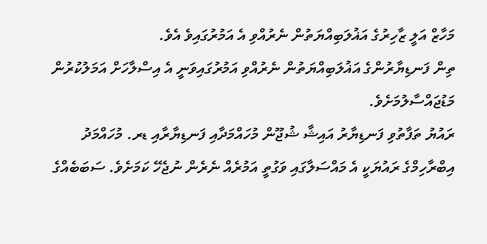މަހާޒް އަލީ ޒާހިރުގެ އަޣުލަބިއްޔަތުން ނެރުއްވި އެ އަމުރުގައިވެ އެވެ.
ތިން ފަނޑިޔާރުންގެ އަޣުލަބިއްޔަތުން ނެރުއްވި އަމުރުގައިވަނީ އެ އިސްލާހަށް އަމަލުކުރުން މަޑުޖައްސާލުމަށެވެ.
ރައުޔު ތަފާތުވި ފަނޑިޔާރު އައިޝާ ޝުޖޫން މުހައްމަދާއި ފަނޑިޔާރާއި ޑރ. މުހައްމަދު އިބްރާހިމްގެ ރައުޔަކީ އެ މައްސަލާގައި ވަގުތީ އަމުރެއް ނެރެން ނުޖެހޭ ކަމަށެވެ. ސަބަބެއްގެ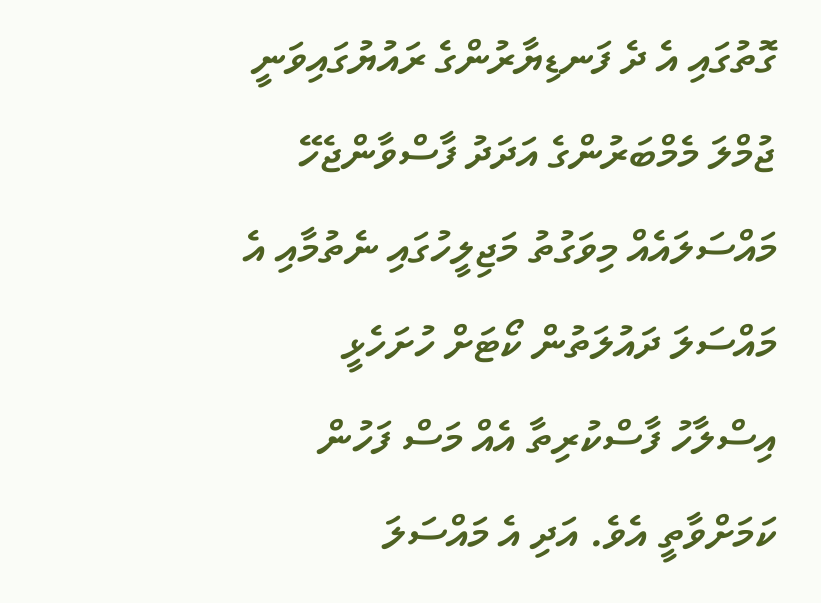ގޮތުގައި އެ ދެ ފަނޑިޔާރުންގެ ރައުޔުގައިވަނީ ޖުމްލަ މެމްބަރުންގެ އަދަދު ފާސްވާންޖެހޭ މައްސަލައެއް މިވަގުތު މަޖިލީހުގައި ނެތުމާއި އެ މައްސަލަ ދައުލަތުން ކޯޓަށް ހުށަހެޅީ އިސްލާހު ފާސްކުރިތާ އެއް މަސް ފަހުން ކަމަށްވާތީ އެވެ. އަދި އެ މައްސަލަ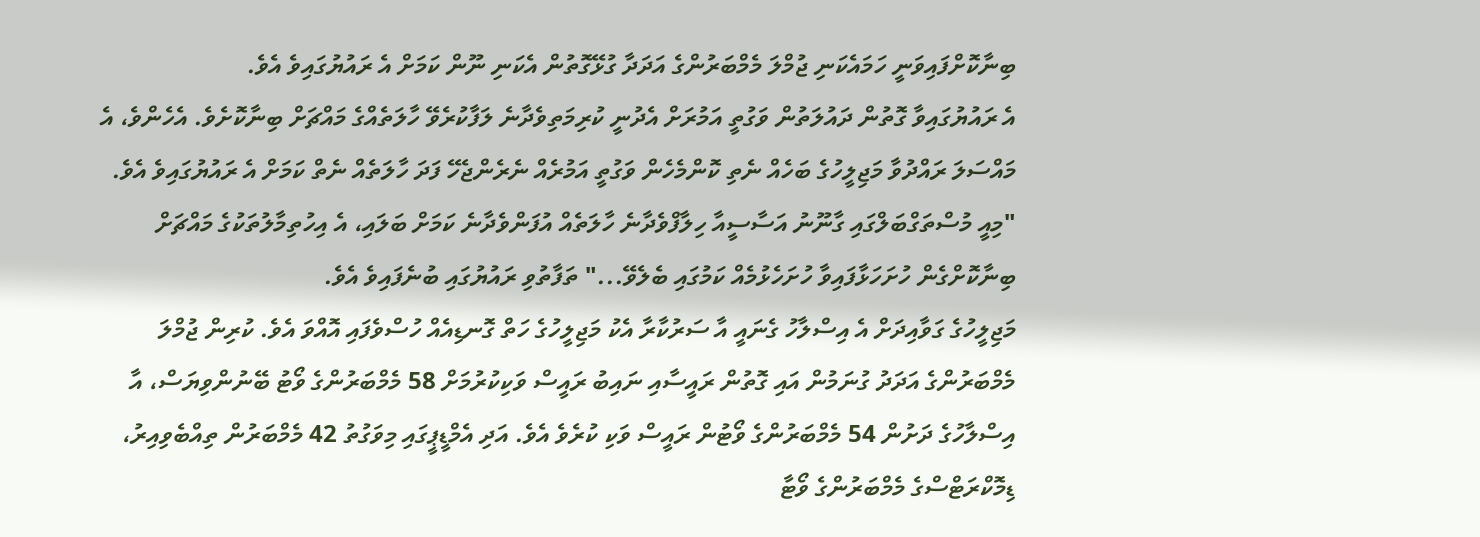ބިނާކޮށްފައިވަނީ ހަމައެކަނި ޖުމްލަ މެމްބަރުންގެ އަދަދާ ގުޅޭގޮތުން އެކަނި ނޫން ކަމަށް އެ ރައުޔުގައިވެ އެވެ.
އެ ރައުޔުގައިވާ ގޮތުން ދައުލަތުން ވަގުތީ އަމުރަށް އެދުނީ ކުރިމަތިވެދާނެ ލަފާކުރެވޭ ހާލަތެއްގެ މައްޗަށް ބިނާކޮށެވެ. އެހެންވެ، އެ މައްސަލަ ރައްދުވާ މަޖިލީހުގެ ބަހެއް ނެތި ކޮންމެހެން ވަގުތީ އަމުރެއް ނެރެންޖެހޭ ފަދަ ހާލަތެއް ނެތް ކަމަށް އެ ރައުޔުގައިވެ އެވެ.
"މިއީ މުސްތަގްބަލްގައި ގާނޫނު އަސާސީއާ ހިލާފްވެދާނެ ހާލަތެއް އުފަންވެދާނެ ކަމަށް ބަލައި، އެ އިހުތިމާލުތަކުގެ މައްޗަށް ބިނާކޮށްގެން ހުށަހަޅާފައިވާ ހުށަހެޅުމެއް ކަމުގައި ބެލެވޭ..." ތަފާތުވި ރައުޔުގައި ބުނެފައިވެ އެވެ.
މަޖިލީހުގެ ގަވާއިދަށް އެ އިސްލާހު ގެނައީ އާ ސަރުކާރާ އެކު މަޖިލީހުގެ ހަތް ގޮނޑިއެއް ހުސްވެފައި އޮއްވަ އެވެ. ކުރިން ޖުމްލަ މެމްބަރުންގެ އަދަދު ގުނަމުން އައި ގޮތުން ރައީސާއި ނައިބު ރައީސް ވަކިކުރުމަށް 58 މެމްބަރުންގެ ވޯޓު ބޭނުންވިޔަސް، އާ އިސްލާހުގެ ދަށުން 54 މެމްބަރުންގެ ވޯޓުން ރައީސް ވަކި ކުރެވެ އެވެ. އަދި އެމްޑީޕީގައި މިވަގުތު 42 މެމްބަރުން ތިއްބެވިއިރު، ޑިމޮކްރަޓްސްގެ މެމްބަރުންގެ ވޯޓާ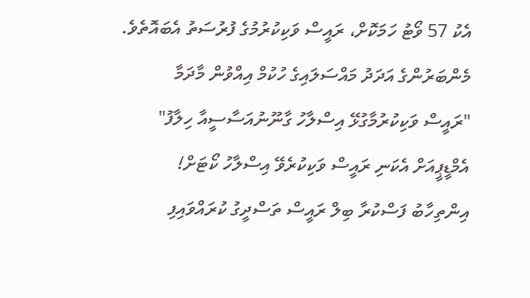އެކު 57 ވޯޓު ހަމަކޮށް، ރައީސް ވަކިކުރުމުގެ ފުރުސަތު އެބައޮތެވެ.
މެންބަރުންގެ އަދަދު މައްސަލައިގެ ހުކުމް އިއްވުން މާދަމާ
"ރައީސް ވަކިކުރުމާގުޅޭ އިސްލާހު ގާނޫނުއަސާސީއާ ހިލާފު"
އެމްޑީޕީއަށް އެކަނި ރައީސް ވަކިކުރެވޭ އިސްލާހު ކޯޓަށް!
އިންތިހާބު ފަސްކުރާ ބިލް ރައީސް ތަސްދީގު ކުރައްވައިފި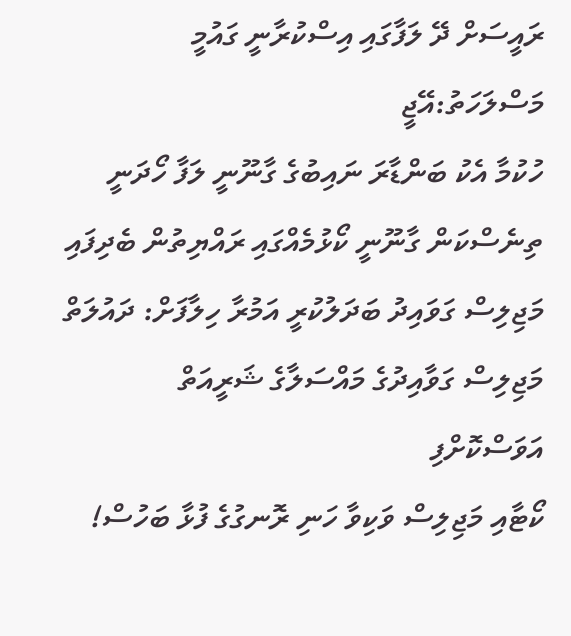ރައީސަށް ދޭ ލަފާގައި އިސްކުރާނީ ގައުމީ މަސްލަހަތު:އޭޖީ
ހުކުމާ އެކު ބަންޑާރަ ނައިބުގެ ގާނޫނީ ލަފާ ހޯދަނީ
ތިނެސްކަން ގާނޫނީ ކޯޅުމެއްގައި ރައްޔިތުން ބެދިފައި
މަޖިލިސް ގަވައިދު ބަދަލުކުރީ އަމުރާ ހިލާފަށް: ދައުލަތް
މަޖިލިސް ގަވާއިދުގެ މައްސަލާގެ ޝަރީއަތް އަވަސްކޮށްފި
ކޯޓާއި މަޖިލިސް ވަކިވާ ހަނި ރޮނގުގެ ފުޅާ ބަހުސް!